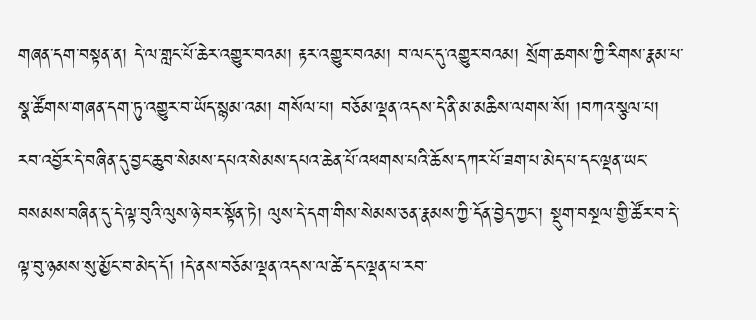གཞན་དག་བསྟན་ན། དེ་ལ་གླང་པོ་ཆེར་འགྱུར་བའམ། རྟར་འགྱུར་བའམ། བ་ལང་དུ་འགྱུར་བའམ། སྲོག་ཆགས་ཀྱི་རིགས་རྣམ་པ་སྣ་ཚོགས་གཞན་དག་ཏུ་འགྱུར་བ་ཡོད་སྙམ་འམ། གསོལ་པ། བཅོམ་ལྡན་འདས་དེ་ནི་མ་མཆིས་ལགས་སོ། །བཀའ་སྩལ་པ། རབ་འབྱོར་དེ་བཞིན་དུ་བྱང་ཆུབ་སེམས་དཔའ་སེམས་དཔའ་ཆེན་པོ་འཕགས་པའི་ཆོས་དཀར་པོ་ཟག་པ་མེད་པ་དང་ལྡན་ཡང་བསམས་བཞིན་དུ་དེ་ལྟ་བུའི་ལུས་ཉེ་བར་སྟོན་ཏེ། ལུས་དེ་དག་གིས་སེམས་ཅན་རྣམས་ཀྱི་དོན་བྱེད་ཀྱང་། སྡུག་བསྔལ་གྱི་ཚོར་བ་དེ་ལྟ་བུ་ཉམས་སུ་མྱོང་བ་མེད་དོ། །དེ་ནས་བཅོམ་ལྡན་འདས་ལ་ཚེ་དང་ལྡན་པ་རབ་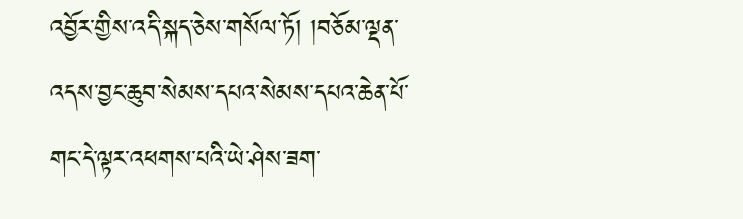འབྱོར་གྱིས་འདི་སྐད་ཅེས་གསོལ་ཏོ། །བཅོམ་ལྡན་འདས་བྱང་ཆུབ་སེམས་དཔའ་སེམས་དཔའ་ཆེན་པོ་གང་དེ་ལྟར་འཕགས་པའི་ཡེ་ཤེས་ཟག་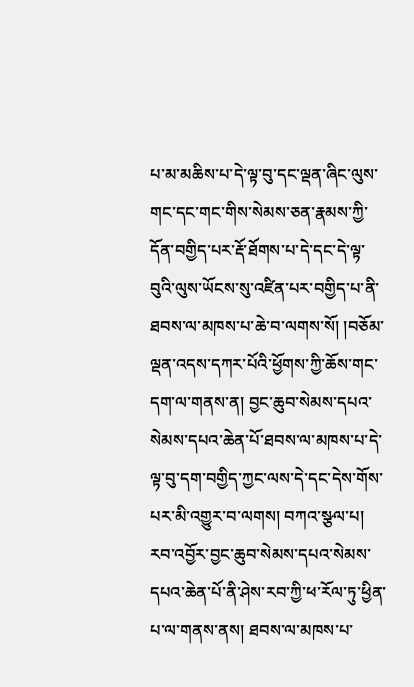པ་མ་མཆིས་པ་དེ་ལྟ་བུ་དང་ལྡན་ཞིང་ལུས་གང་དང་གང་གིས་སེམས་ཅན་རྣམས་ཀྱི་དོན་བགྱིད་པར་རྡོ་ཐོགས་པ་དེ་དང་དེ་ལྟ་བུའི་ལུས་ཡོངས་སུ་འཛིན་པར་བགྱིད་པ་ནི་ཐབས་ལ་མཁས་པ་ཆེ་བ་ལགས་སོ། །བཅོམ་ལྡན་འདས་དཀར་པོའི་ཕྱོགས་ཀྱི་ཆོས་གང་དག་ལ་གནས་ན། བྱང་ཆུབ་སེམས་དཔའ་སེམས་དཔའ་ཆེན་པོ་ཐབས་ལ་མཁས་པ་དེ་ལྟ་བུ་དག་བགྱིད་ཀྱང་ལས་དེ་དང་དེས་གོས་པར་མི་འགྱུར་བ་ལགས། བཀའ་སྩལ་པ། རབ་འབྱོར་བྱང་ཆུབ་སེམས་དཔའ་སེམས་དཔའ་ཆེན་པོ་ནི་ཤེས་རབ་ཀྱི་ཕ་རོལ་ཏུ་ཕྱིན་པ་ལ་གནས་ནས། ཐབས་ལ་མཁས་པ་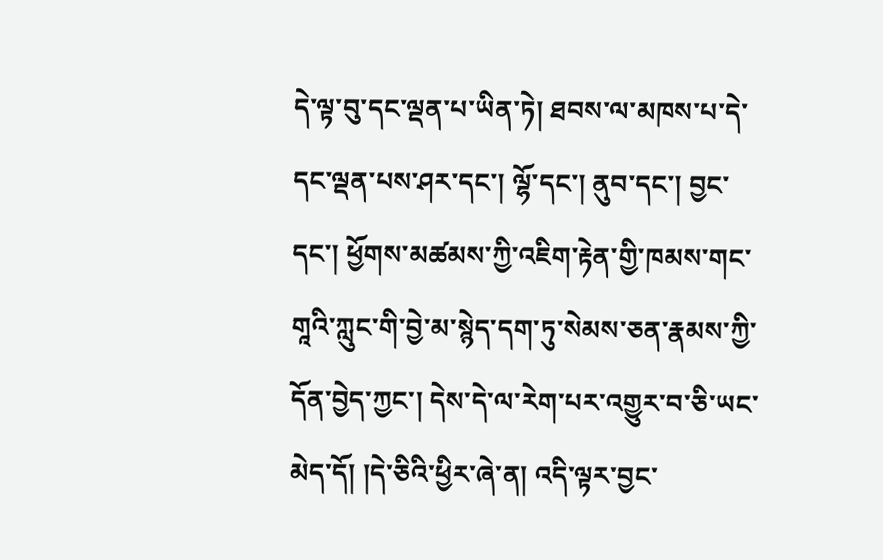དེ་ལྟ་བུ་དང་ལྡན་པ་ཡིན་ཏེ། ཐབས་ལ་མཁས་པ་དེ་དང་ལྡན་པས་ཤར་དང་། ལྷོ་དང་། ནུབ་དང་། བྱང་དང་། ཕྱོགས་མཚམས་ཀྱི་འཇིག་རྟེན་གྱི་ཁམས་གང་གཱའི་ཀླུང་གི་བྱེ་མ་སྙེད་དག་ཏུ་སེམས་ཅན་རྣམས་ཀྱི་དོན་བྱེད་ཀྱང་། དེས་དེ་ལ་རེག་པར་འགྱུར་བ་ཅི་ཡང་མེད་དོ། །དེ་ཅིའི་ཕྱིར་ཞེ་ན། འདི་ལྟར་བྱང་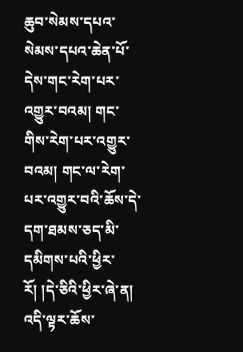ཆུབ་སེམས་དཔའ་སེམས་དཔའ་ཆེན་པོ་དེས་གང་རེག་པར་འགྱུར་བའམ། གང་གིས་རེག་པར་འགྱུར་བའམ། གང་ལ་རེག་པར་འགྱུར་བའི་ཆོས་དེ་དག་ཐམས་ཅད་མི་དམིགས་པའི་ཕྱིར་རོ། །དེ་ཅིའི་ཕྱིར་ཞེ་ན། འདི་ལྟར་ཆོས་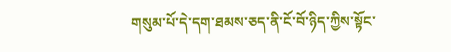གསུམ་པོ་དེ་དག་ཐམས་ཅད་ནི་ངོ་བོ་ཉིད་ཀྱིས་སྟོང་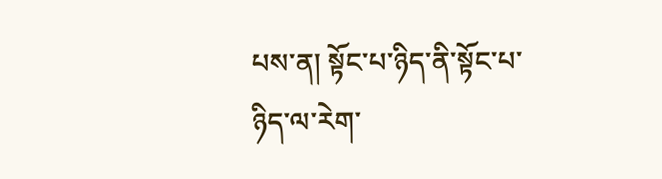པས་ན། སྟོང་པ་ཉིད་ནི་སྟོང་པ་ཉིད་ལ་རེག་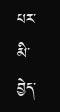པར་མི་བྱེད་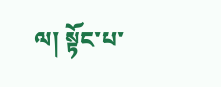ལ། སྟོང་པ་